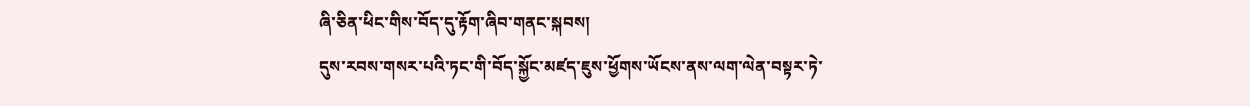ཞི་ཅིན་ཕིང་གིས་བོད་དུ་རྟོག་ཞིབ་གནང་སྐབས།
དུས་རབས་གསར་པའི་ཏང་གི་བོད་སྐྱོང་མཛད་ཇུས་ཕྱོགས་ཡོངས་ནས་ལག་ལེན་བསྟར་ཏེ་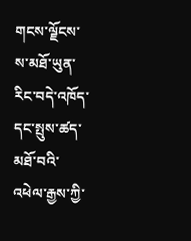གངས་ལྗོངས་ས་མཐོ་ཡུན་རིང་བདེ་འཁོད་དང་སྤུས་ཚད་མཐོ་བའི་འཕེལ་རྒྱས་ཀྱི་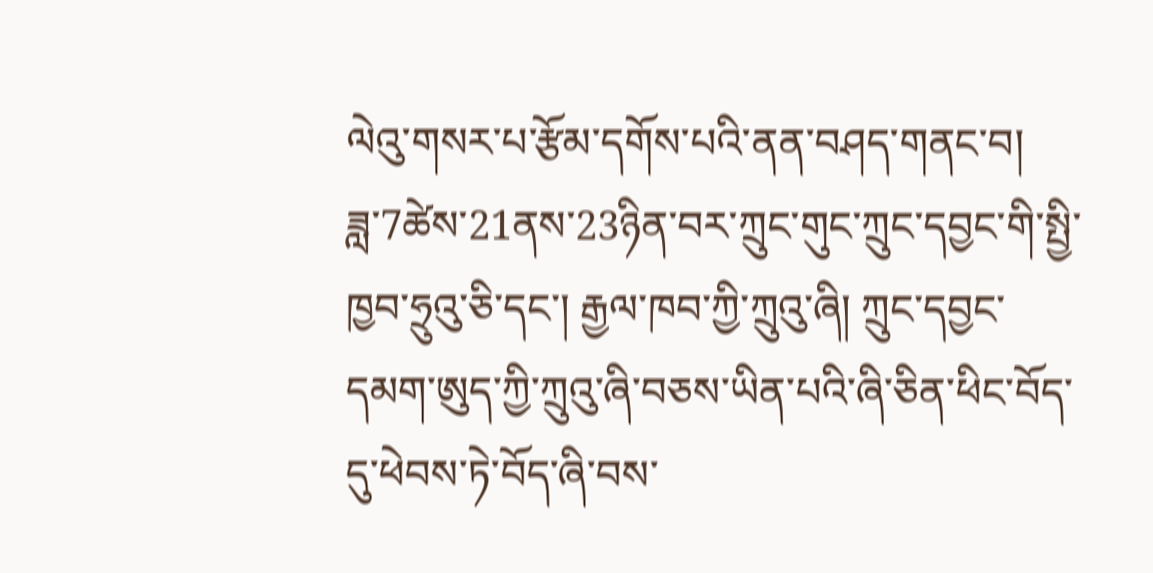ལེའུ་གསར་པ་རྩོམ་དགོས་པའི་ནན་བཤད་གནང་བ།
ཟླ་7ཚེས་21ནས་23ཉིན་བར་ཀྲུང་གུང་ཀྲུང་དབྱང་གི་སྤྱི་ཁྱབ་ཧྲུའུ་ཅི་དང་། རྒྱལ་ཁབ་ཀྱི་ཀྲུའུ་ཞི། ཀྲུང་དབྱང་དམག་ཨུད་ཀྱི་ཀྲུའུ་ཞི་བཅས་ཡིན་པའི་ཞི་ཅིན་ཕིང་བོད་དུ་ཕེབས་ཏེ་བོད་ཞི་བས་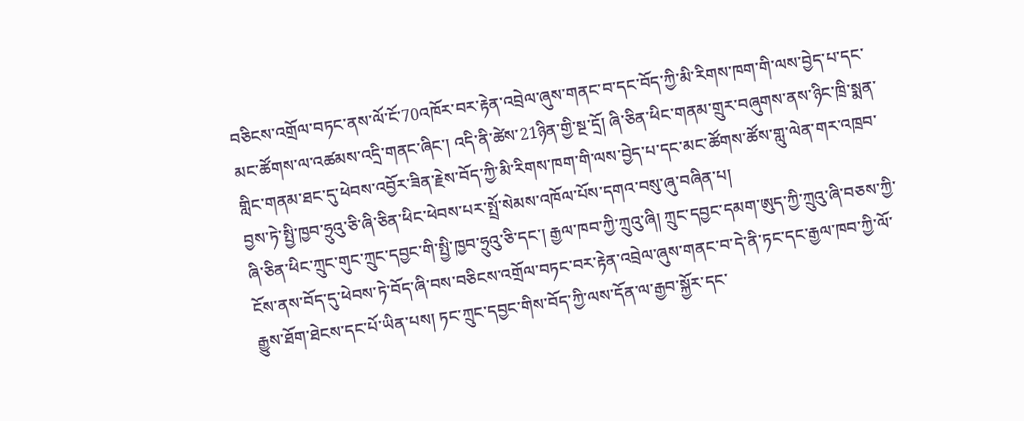བཅིངས་འགྲོལ་བཏང་ནས་ལོ་ངོ་70འཁོར་བར་རྟེན་འབྲེལ་ཞུས་གནང་བ་དང་བོད་ཀྱི་མི་རིགས་ཁག་གི་ལས་བྱེད་པ་དང་མང་ཚོགས་ལ་འཚམས་འདྲི་གནང་ཞིང་། འདི་ནི་ཚེས་21ཉིན་གྱི་སྔ་དྲོ། ཞི་ཅིན་ཕིང་གནམ་གྲུར་བཞུགས་ནས་ཉིང་ཁྲི་སྨན་གླིང་གནམ་ཐང་དུ་ཕེབས་འབྱོར་ཟིན་རྗེས་བོད་ཀྱི་མི་རིགས་ཁག་གི་ལས་བྱེད་པ་དང་མང་ཚོགས་ཚོས་གླུ་ལེན་གར་འཁྲབ་བྱས་ཏེ་སྤྱི་ཁྱབ་ཧྲུའུ་ཅི་ཞི་ཅིན་ཕིང་ཕེབས་པར་སྤྲོ་སེམས་འཁོལ་པོས་དགའ་བསུ་ཞུ་བཞིན་པ།
ཞི་ཅིན་ཕིང་ཀྲུང་གུང་ཀྲུང་དབྱང་གི་སྤྱི་ཁྱབ་ཧྲུའུ་ཅི་དང་། རྒྱལ་ཁབ་ཀྱི་ཀྲུའུ་ཞི། ཀྲུང་དབྱང་དམག་ཨུད་ཀྱི་ཀྲུའུ་ཞི་བཅས་ཀྱི་ངོས་ནས་བོད་དུ་ཕེབས་ཏེ་བོད་ཞི་བས་བཅིངས་འགྲོལ་བཏང་བར་རྟེན་འབྲེལ་ཞུས་གནང་བ་དེ་ནི་ཏང་དང་རྒྱལ་ཁབ་ཀྱི་ལོ་རྒྱུས་ཐོག་ཐེངས་དང་པོ་ཡིན་པས། ཏང་ཀྲུང་དབྱང་གིས་བོད་ཀྱི་ལས་དོན་ལ་རྒྱབ་སྐྱོར་དང་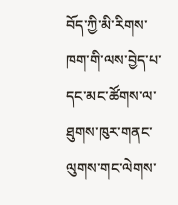བོད་ཀྱི་མི་རིགས་ཁག་གི་ལས་བྱེད་པ་དང་མང་ཚོགས་ལ་ཐུགས་ཁུར་གནང་ལུགས་གང་ལེགས་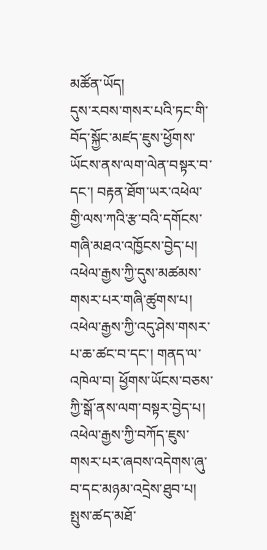མཚོན་ཡོད།
དུས་རབས་གསར་པའི་ཏང་གི་བོད་སྐྱོང་མཛད་ཇུས་ཕྱོགས་ཡོངས་ནས་ལག་ལེན་བསྟར་བ་དང་། བརྟན་ཐོག་ཡར་འཕེལ་གྱི་ལས་ཀའི་རྩ་བའི་དགོངས་གཞི་མཐའ་འཁྱོངས་བྱེད་པ། འཕེལ་རྒྱས་ཀྱི་དུས་མཚམས་གསར་པར་གཞི་ཚུགས་པ། འཕེལ་རྒྱས་ཀྱི་འདུ་ཤེས་གསར་པ་ཆ་ཚང་བ་དང་། གནད་ལ་འཁེལ་བ། ཕྱོགས་ཡོངས་བཅས་ཀྱི་སྒོ་ནས་ལག་བསྟར་བྱེད་པ། འཕེལ་རྒྱས་ཀྱི་བཀོད་ཇུས་གསར་པར་ཞབས་འདེགས་ཞུ་བ་དང་མཉམ་འདྲེས་ཐུབ་པ། སྤུས་ཚད་མཐོ་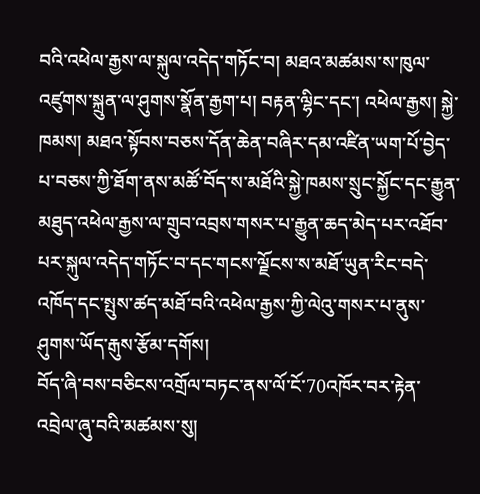བའི་འཕེལ་རྒྱས་ལ་སྐུལ་འདེད་གཏོང་བ། མཐའ་མཚམས་ས་ཁུལ་འཛུགས་སྐྲུན་ལ་ཤུགས་སྣོན་རྒྱག་པ། བརྟན་ལྷིང་དང་། འཕེལ་རྒྱས། སྐྱེ་ཁམས། མཐའ་སྟོབས་བཅས་དོན་ཆེན་བཞིར་དམ་འཛིན་ཡག་པོ་བྱེད་པ་བཅས་ཀྱི་ཐོག་ནས་མཚོ་བོད་ས་མཐོའི་སྐྱེ་ཁམས་སྲུང་སྐྱོང་དང་རྒྱུན་མཐུད་འཕེལ་རྒྱས་ལ་གྲུབ་འབྲས་གསར་པ་རྒྱུན་ཆད་མེད་པར་འཐོབ་པར་སྐུལ་འདེད་གཏོང་བ་དང་གངས་ལྗོངས་ས་མཐོ་ཡུན་རིང་བདེ་འཁོད་དང་སྤུས་ཚད་མཐོ་བའི་འཕེལ་རྒྱས་ཀྱི་ལེའུ་གསར་པ་ནུས་ཤུགས་ཡོད་རྒུས་རྩོམ་དགོས།
བོད་ཞི་བས་བཅིངས་འགྲོལ་བཏང་ནས་ལོ་ངོ་70འཁོར་བར་རྟེན་འབྲེལ་ཞུ་བའི་མཚམས་སུ།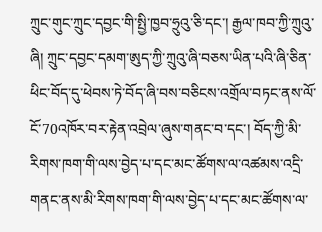ཀྲུང་གུང་ཀྲུང་དབྱང་གི་སྤྱི་ཁྱབ་ཧྲུའུ་ཅི་དང་། རྒྱལ་ཁབ་ཀྱི་ཀྲུའུ་ཞི། ཀྲུང་དབྱང་དམག་ཨུད་ཀྱི་ཀྲུའུ་ཞི་བཅས་ཡིན་པའི་ཞི་ཅིན་ཕིང་བོད་དུ་ཕེབས་ཏེ་བོད་ཞི་བས་བཅིངས་འགྲོལ་བཏང་ནས་ལོ་ངོ་70འཁོར་བར་རྟེན་འབྲེལ་ཞུས་གནང་བ་དང་། བོད་ཀྱི་མི་རིགས་ཁག་གི་ལས་བྱེད་པ་དང་མང་ཚོགས་ལ་འཚམས་འདྲི་གནང་ནས་མི་རིགས་ཁག་གི་ལས་བྱེད་པ་དང་མང་ཚོགས་ལ་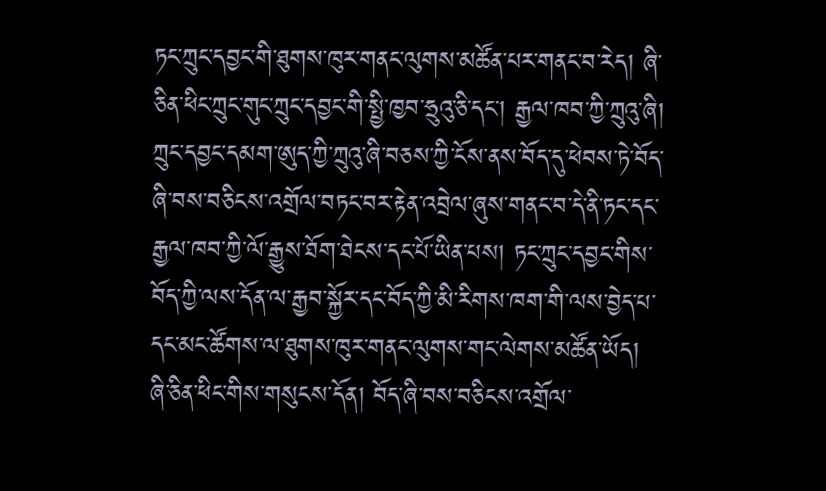ཏང་ཀྲུང་དབྱང་གི་ཐུགས་ཁུར་གནང་ལུགས་མཚོན་པར་གནང་བ་རེད། ཞི་ཅིན་ཕིང་ཀྲུང་གུང་ཀྲུང་དབྱང་གི་སྤྱི་ཁྱབ་ཧྲུའུ་ཅི་དང་། རྒྱལ་ཁབ་ཀྱི་ཀྲུའུ་ཞི། ཀྲུང་དབྱང་དམག་ཨུད་ཀྱི་ཀྲུའུ་ཞི་བཅས་ཀྱི་ངོས་ནས་བོད་དུ་ཕེབས་ཏེ་བོད་ཞི་བས་བཅིངས་འགྲོལ་བཏང་བར་རྟེན་འབྲེལ་ཞུས་གནང་བ་དེ་ནི་ཏང་དང་རྒྱལ་ཁབ་ཀྱི་ལོ་རྒྱུས་ཐོག་ཐེངས་དང་པོ་ཡིན་པས། ཏང་ཀྲུང་དབྱང་གིས་བོད་ཀྱི་ལས་དོན་ལ་རྒྱབ་སྐྱོར་དང་བོད་ཀྱི་མི་རིགས་ཁག་གི་ལས་བྱེད་པ་དང་མང་ཚོགས་ལ་ཐུགས་ཁུར་གནང་ལུགས་གང་ལེགས་མཚོན་ཡོད།
ཞི་ཅིན་ཕིང་གིས་གསུངས་དོན། བོད་ཞི་བས་བཅིངས་འགྲོལ་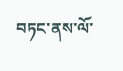བཏང་ནས་ལོ་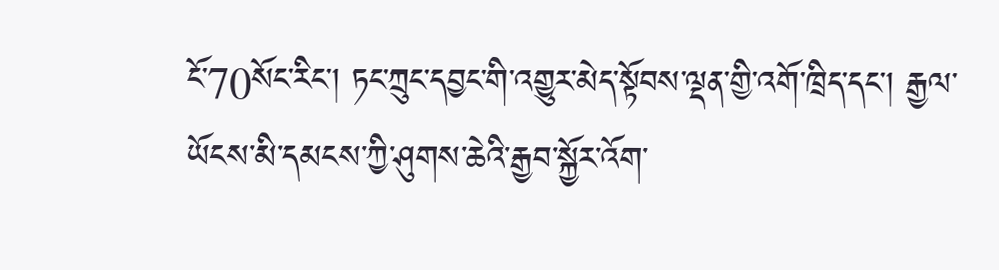ངོ་70སོང་རིང་། ཏང་ཀྲུང་དབྱང་གི་འགྱུར་མེད་སྟོབས་ལྡན་གྱི་འགོ་ཁྲིད་དང་། རྒྱལ་ཡོངས་མི་དམངས་ཀྱི་ཤུགས་ཆེའི་རྒྱབ་སྐྱོར་འོག་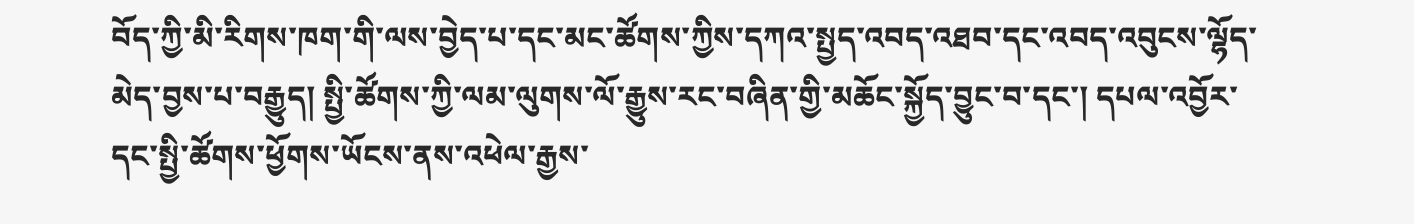བོད་ཀྱི་མི་རིགས་ཁག་གི་ལས་བྱེད་པ་དང་མང་ཚོགས་ཀྱིས་དཀའ་སྤྱད་འབད་འཐབ་དང་འབད་འབུངས་ལྷོད་མེད་བྱས་པ་བརྒྱུད། སྤྱི་ཚོགས་ཀྱི་ལམ་ལུགས་ལོ་རྒྱུས་རང་བཞིན་གྱི་མཆོང་སྐྱོད་བྱུང་བ་དང་། དཔལ་འབྱོར་དང་སྤྱི་ཚོགས་ཕྱོགས་ཡོངས་ནས་འཕེལ་རྒྱས་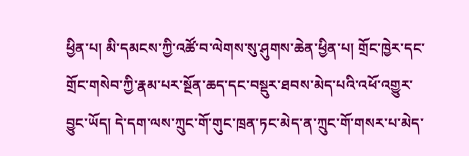ཕྱིན་པ། མི་དམངས་ཀྱི་འཚོ་བ་ལེགས་སུ་ཤུགས་ཆེན་ཕྱིན་པ། གྲོང་ཁྱེར་དང་གྲོང་གསེབ་ཀྱི་རྣམ་པར་སྔོན་ཆད་དང་བསྡུར་ཐབས་མེད་པའི་འཕོ་འགྱུར་བྱུང་ཡོད། དེ་དག་ལས་ཀྲུང་གོ་གུང་ཁྲན་ཏང་མེད་ན་ཀྲུང་གོ་གསར་པ་མེད་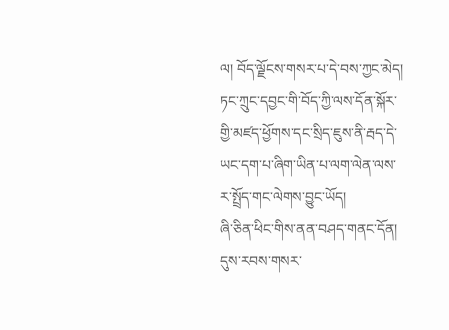ལ། བོད་ལྗོངས་གསར་པ་དེ་བས་ཀྱང་མེད། ཏང་ཀྲུང་དབྱང་གི་བོད་ཀྱི་ལས་དོན་སྐོར་གྱི་མཛད་ཕྱོགས་དང་སྲིད་ཇུས་ནི་རྦད་དེ་ཡང་དག་པ་ཞིག་ཡིན་པ་ལག་ལེན་ལས་ར་སྤྲོད་གང་ལེགས་བྱུང་ཡོད།
ཞི་ཅིན་ཕིང་གིས་ནན་བཤད་གནང་དོན། དུས་རབས་གསར་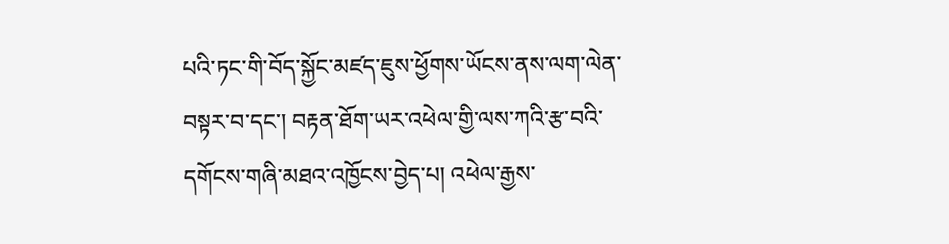པའི་ཏང་གི་བོད་སྐྱོང་མཛད་ཇུས་ཕྱོགས་ཡོངས་ནས་ལག་ལེན་བསྟར་བ་དང་། བརྟན་ཐོག་ཡར་འཕེལ་གྱི་ལས་ཀའི་རྩ་བའི་དགོངས་གཞི་མཐའ་འཁྱོངས་བྱེད་པ། འཕེལ་རྒྱས་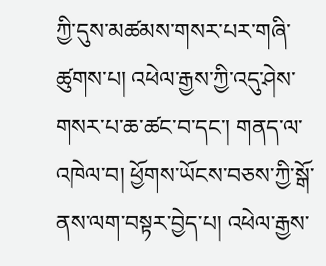ཀྱི་དུས་མཚམས་གསར་པར་གཞི་ཚུགས་པ། འཕེལ་རྒྱས་ཀྱི་འདུ་ཤེས་གསར་པ་ཆ་ཚང་བ་དང་། གནད་ལ་འཁེལ་བ། ཕྱོགས་ཡོངས་བཅས་ཀྱི་སྒོ་ནས་ལག་བསྟར་བྱེད་པ། འཕེལ་རྒྱས་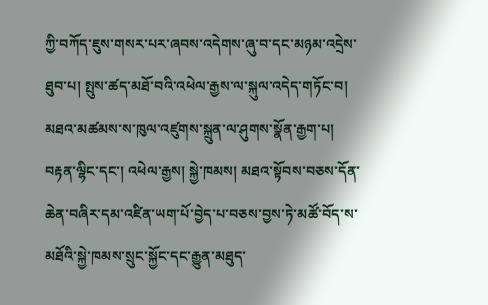ཀྱི་བཀོད་ཇུས་གསར་པར་ཞབས་འདེགས་ཞུ་བ་དང་མཉམ་འདྲེས་ཐུབ་པ། སྤུས་ཚད་མཐོ་བའི་འཕེལ་རྒྱས་ལ་སྐུལ་འདེད་གཏོང་བ། མཐའ་མཚམས་ས་ཁུལ་འཛུགས་སྐྲུན་ལ་ཤུགས་སྣོན་རྒྱག་པ། བརྟན་ལྷིང་དང་། འཕེལ་རྒྱས། སྐྱེ་ཁམས། མཐའ་སྟོབས་བཅས་དོན་ཆེན་བཞིར་དམ་འཛིན་ཡག་པོ་བྱེད་པ་བཅས་བྱས་ཏེ་མཚོ་བོད་ས་མཐོའི་སྐྱེ་ཁམས་སྲུང་སྐྱོང་དང་རྒྱུན་མཐུད་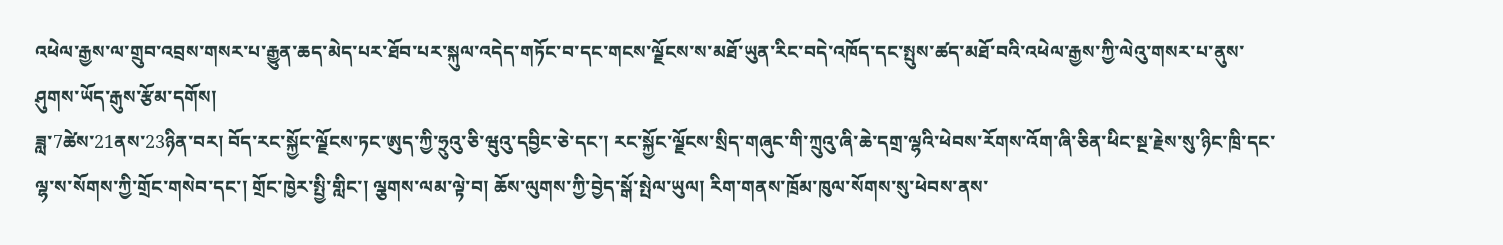འཕེལ་རྒྱས་ལ་གྲུབ་འབྲས་གསར་པ་རྒྱུན་ཆད་མེད་པར་ཐོབ་པར་སྐུལ་འདེད་གཏོང་བ་དང་གངས་ལྗོངས་ས་མཐོ་ཡུན་རིང་བདེ་འཁོད་དང་སྤུས་ཚད་མཐོ་བའི་འཕེལ་རྒྱས་ཀྱི་ལེའུ་གསར་པ་ནུས་ཤུགས་ཡོད་རྒུས་རྩོམ་དགོས།
ཟླ་7ཚེས་21ནས་23ཉིན་བར། བོད་རང་སྐྱོང་ལྗོངས་ཏང་ཨུད་ཀྱི་ཧྲུའུ་ཅི་ཝུའུ་དབྱིང་ཅེ་དང་། རང་སྐྱོང་ལྗོངས་སྲིད་གཞུང་གི་ཀྲུའུ་ཞི་ཆེ་དགྲ་ལྷའི་ཕེབས་རོགས་འོག་ཞི་ཅིན་ཕིང་སྔ་རྗེས་སུ་ཉིང་ཁྲི་དང་ལྷ་ས་སོགས་ཀྱི་གྲོང་གསེབ་དང་། གྲོང་ཁྱེར་སྤྱི་གླིང་། ལྕགས་ལམ་ལྟེ་བ། ཆོས་ལུགས་ཀྱི་བྱེད་སྒོ་སྤེལ་ཡུལ། རིག་གནས་ཁྲོམ་ཁུལ་སོགས་སུ་ཕེབས་ནས་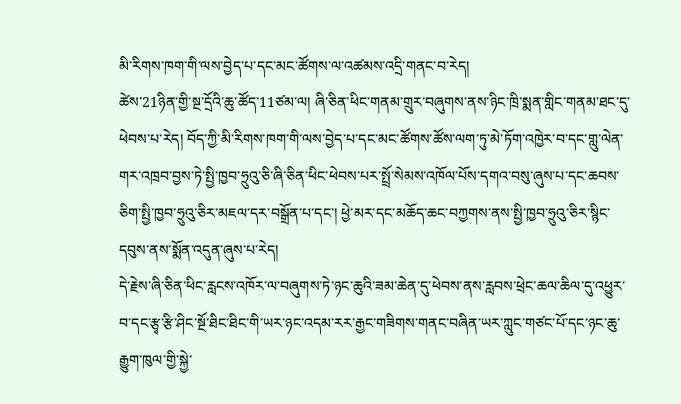མི་རིགས་ཁག་གི་ལས་བྱེད་པ་དང་མང་ཚོགས་ལ་འཚམས་འདྲི་གནང་བ་རེད།
ཚེས་21ཉིན་གྱི་སྔ་དྲོའི་ཆུ་ཚོད་11ཙམ་ལ། ཞི་ཅིན་ཕིང་གནམ་གྲུར་བཞུགས་ནས་ཉིང་ཁྲི་སྨན་གླིང་གནམ་ཐང་དུ་ཕེབས་པ་རེད། བོད་ཀྱི་མི་རིགས་ཁག་གི་ལས་བྱེད་པ་དང་མང་ཚོགས་ཚོས་ལག་ཏུ་མེ་ཏོག་འཁྱེར་བ་དང་གླུ་ལེན་གར་འཁྲབ་བྱས་ཏེ་སྤྱི་ཁྱབ་ཧྲུའུ་ཅི་ཞི་ཅིན་ཕིང་ཕེབས་པར་སྤྲོ་སེམས་འཁོལ་པོས་དགའ་བསུ་ཞུས་པ་དང་ཆབས་ཅིག་སྤྱི་ཁྱབ་ཧྲུའུ་ཅིར་མཇལ་དར་བསྒྲོན་པ་དང་། ཕྱེ་མར་དང་མཆོད་ཆང་བཀྱགས་ནས་སྤྱི་ཁྱབ་ཧྲུའུ་ཅིར་སྙིང་དབུས་ནས་སྨོན་འདུན་ཞུས་པ་རེད།
དེ་རྗེས་ཞི་ཅིན་ཕིང་རླངས་འཁོར་ལ་བཞུགས་ཏེ་ཉང་ཆུའི་ཟམ་ཆེན་དུ་ཕེབས་ནས་རླབས་ཕྲེང་ཆལ་ཆིལ་དུ་འཕྱུར་བ་དང་རྩྭ་རྩི་ཤིང་སྔོ་ཐིང་ཐིང་གི་ཡར་ཉང་འདམ་རར་རྒྱང་གཟིགས་གནང་བཞིན་ཡར་ཀླུང་གཙང་པོ་དང་ཉང་ཆུ་རྒྱུག་ཁུལ་གྱི་སྐྱེ་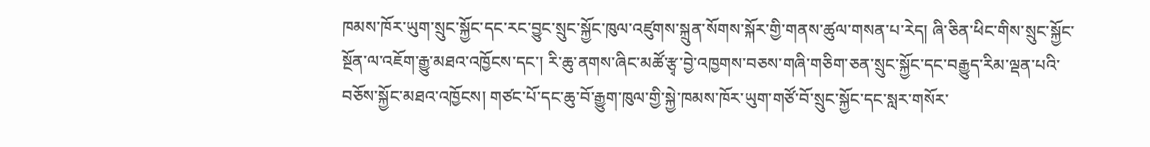ཁམས་ཁོར་ཡུག་སྲུང་སྐྱོང་དང་རང་བྱུང་སྲུང་སྐྱོང་ཁུལ་འཛུགས་སྐྲུན་སོགས་སྐོར་གྱི་གནས་ཚུལ་གསན་པ་རེད། ཞི་ཅིན་ཕིང་གིས་སྲུང་སྐྱོང་སྔོན་ལ་འཇོག་རྒྱུ་མཐའ་འཁྱོངས་དང་། རི་ཆུ་ནགས་ཞིང་མཚོ་རྩྭ་བྱེ་འཁྱགས་བཅས་གཞི་གཅིག་ཅན་སྲུང་སྐྱོང་དང་བརྒྱུད་རིམ་ལྡན་པའི་བཅོས་སྐྱོང་མཐའ་འཁྱོངས། གཙང་པོ་དང་ཆུ་བོ་རྒྱུག་ཁུལ་གྱི་སྐྱེ་ཁམས་ཁོར་ཡུག་གཙོ་བོ་སྲུང་སྐྱོང་དང་སླར་གསོར་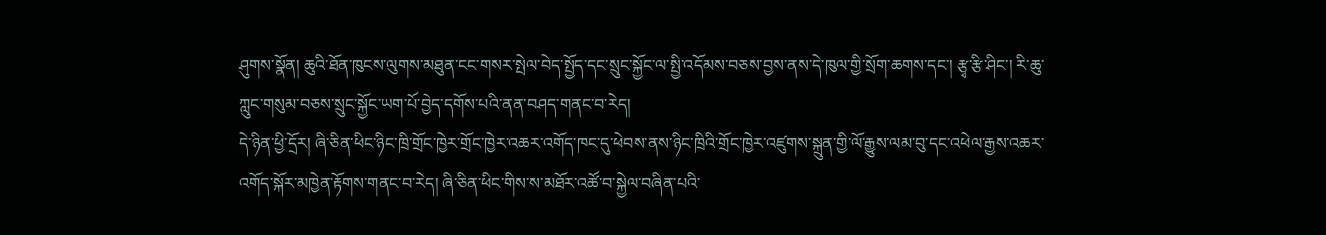ཤུགས་སྣོན། ཆུའི་ཐོན་ཁུངས་ལུགས་མཐུན་ངང་གསར་སྤེལ་བེད་སྤྱོད་དང་སྲུང་སྐྱོང་ལ་སྤྱི་འདོམས་བཅས་བྱས་ནས་དེ་ཁུལ་གྱི་སྲོག་ཆགས་དང་། རྩྭ་རྩི་ཤིང་། རི་ཆུ་ཀླུང་གསུམ་བཅས་སྲུང་སྐྱོང་ཡག་པོ་བྱེད་དགོས་པའི་ནན་བཤད་གནང་བ་རེད།
དེ་ཉིན་ཕྱི་དྲོར། ཞི་ཅིན་ཕིང་ཉིང་ཁྲི་གྲོང་ཁྱེར་གྲོང་ཁྱེར་འཆར་འགོད་ཁང་དུ་ཕེབས་ནས་ཉིང་ཁྲིའི་གྲོང་ཁྱེར་འཛུགས་སྐྲུན་གྱི་ལོ་རྒྱུས་ལམ་བུ་དང་འཕེལ་རྒྱས་འཆར་འགོད་སྐོར་མཁྱེན་རྟོགས་གནང་བ་རེད། ཞི་ཅིན་ཕིང་གིས་ས་མཐོར་འཚོ་བ་སྐྱེལ་བཞིན་པའི་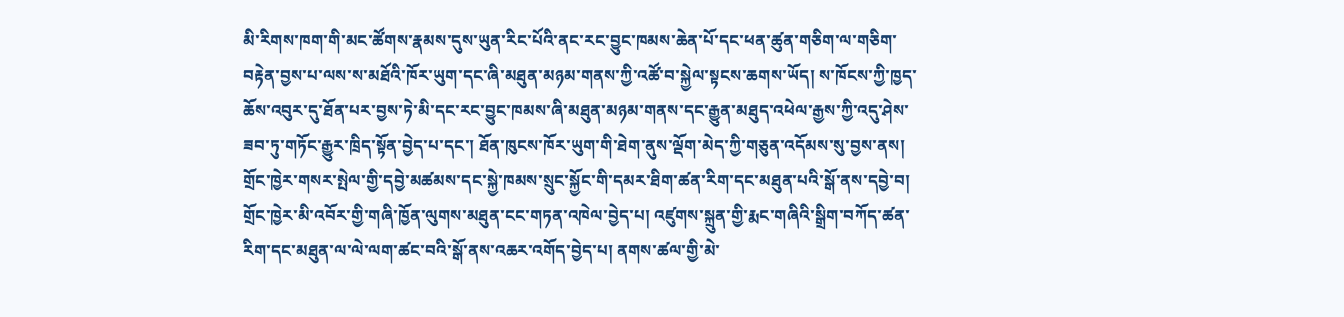མི་རིགས་ཁག་གི་མང་ཚོགས་རྣམས་དུས་ཡུན་རིང་པོའི་ནང་རང་བྱུང་ཁམས་ཆེན་པོ་དང་ཕན་ཚུན་གཅིག་ལ་གཅིག་བརྟེན་བྱས་པ་ལས་ས་མཐོའི་ཁོར་ཡུག་དང་ཞི་མཐུན་མཉམ་གནས་ཀྱི་འཚོ་བ་སྐྱེལ་སྟངས་ཆགས་ཡོད། ས་ཁོངས་ཀྱི་ཁྱད་ཆོས་འབུར་དུ་ཐོན་པར་བྱས་ཏེ་མི་དང་རང་བྱུང་ཁམས་ཞི་མཐུན་མཉམ་གནས་དང་རྒྱུན་མཐུད་འཕེལ་རྒྱས་ཀྱི་འདུ་ཤེས་ཟབ་ཏུ་གཏོང་རྒྱུར་ཁྲིད་སྟོན་བྱེད་པ་དང་། ཐོན་ཁུངས་ཁོར་ཡུག་གི་ཐེག་ནུས་ལྡོག་མེད་ཀྱི་གཅུན་འདོམས་སུ་བྱས་ནས། གྲོང་ཁྱེར་གསར་སྤེལ་གྱི་དབྱེ་མཚམས་དང་སྐྱེ་ཁམས་སྲུང་སྐྱོང་གི་དམར་ཐིག་ཚན་རིག་དང་མཐུན་པའི་སྒོ་ནས་དབྱེ་བ། གྲོང་ཁྱེར་མི་འབོར་གྱི་གཞི་ཁྱོན་ལུགས་མཐུན་ངང་གཏན་འཁེལ་བྱེད་པ། འཛུགས་སྐྲུན་གྱི་རྨང་གཞིའི་སྒྲིག་བཀོད་ཚན་རིག་དང་མཐུན་ལ་ལེ་ལག་ཚང་བའི་སྒོ་ནས་འཆར་འགོད་བྱེད་པ། ནགས་ཚལ་གྱི་མེ་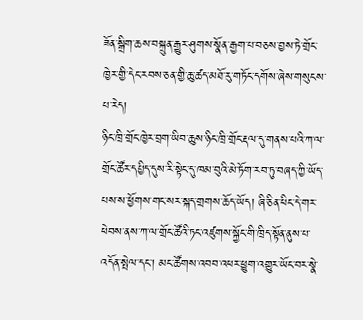ཟོན་སྒྲིག་ཆས་བསྐྲུན་རྒྱུར་ཤུགས་སྣོན་རྒྱག་པ་བཅས་བྱས་ཏེ་གྲོང་ཁྱེར་གྱི་དེང་རབས་ཅན་གྱི་ཆུ་ཚད་མཐོ་རུ་གཏོང་དགོས་ཞེས་གསུངས་པ་རེད།
ཉིང་ཁྲི་གྲོང་ཁྱེར་བྲག་ཡིབ་ཆུས་ཉིང་ཁྲི་གྲོང་རྡལ་དུ་གནས་པའི་ཀ་ལ་གྲོང་ཚོར་དཔྱིད་དུས་རི་སྟེང་དུ་ཁམ་བུའི་མེ་ཏོག་རབ་ཏུ་བཞད་ཀྱི་ཡོད་པས་ས་ཕྱོགས་གང་སར་སྐད་གྲགས་ཆོད་ཡོད། ཞི་ཅིན་ཕིང་དེ་གར་ཕེབས་ནས་ཀ་ལ་གྲོང་ཚོའི་ཏང་འཛུགས་སྐྱོང་གི་ཁྲིད་སྟོན་ནུས་པ་འདོན་སྤེལ་དང་། མང་ཚོགས་འབབ་འཕར་ཕྱུག་འགྱུར་ཡོང་བར་སྣེ་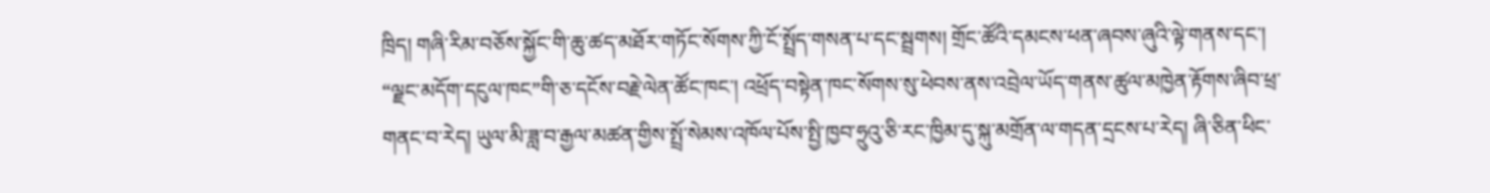ཁྲིད། གཞི་རིམ་བཅོས་སྐྱོང་གི་ཆུ་ཚད་མཐོར་གཏོང་སོགས་ཀྱི་ངོ་སྤྲོད་གསན་པ་དང་སྦྲགས། གྲོང་ཚོའི་དམངས་ཕན་ཞབས་ཞུའི་ལྟེ་གནས་དང་། “ལྗང་མདོག་དངུལ་ཁང”གི་ཅ་དངོས་བརྗེ་ལེན་ཚོང་ཁང་། འཕྲོད་བསྟེན་ཁང་སོགས་སུ་ཕེབས་ནས་འབྲེལ་ཡོད་གནས་ཚུལ་མཁྱེན་རྟོགས་ཞིབ་ཕྲ་གནང་བ་རེད། ཡུལ་མི་ཟླ་བ་རྒྱལ་མཚན་གྱིས་སྤྲོ་སེམས་འཁོལ་པོས་སྤྱི་ཁྱབ་ཧྲུའུ་ཅི་རང་ཁྱིམ་དུ་སྐུ་མགྲོན་ལ་གདན་དྲངས་པ་རེད། ཞི་ཅིན་ཕིང་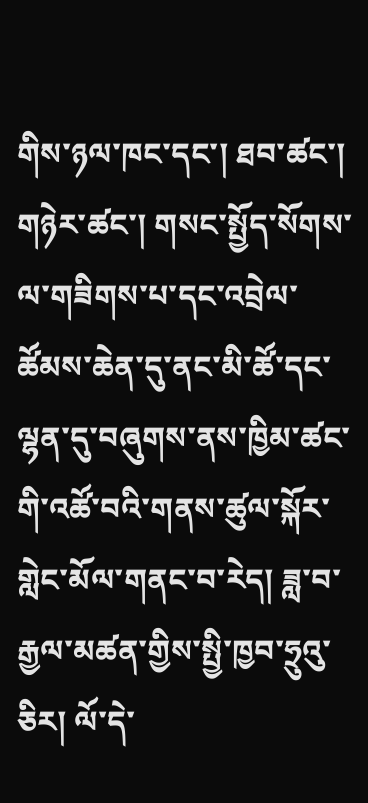གིས་ཉལ་ཁང་དང་། ཐབ་ཚང་། གཉེར་ཚང་། གསང་སྤྱོད་སོགས་ལ་གཟིགས་པ་དང་འབྲེལ་ཚོམས་ཆེན་དུ་ནང་མི་ཚོ་དང་ལྷན་དུ་བཞུགས་ནས་ཁྱིམ་ཚང་གི་འཚོ་བའི་གནས་ཚུལ་སྐོར་གླེང་མོལ་གནང་བ་རེད། ཟླ་བ་རྒྱལ་མཚན་གྱིས་སྤྱི་ཁྱབ་ཧྲུའུ་ཅིར། ལོ་དེ་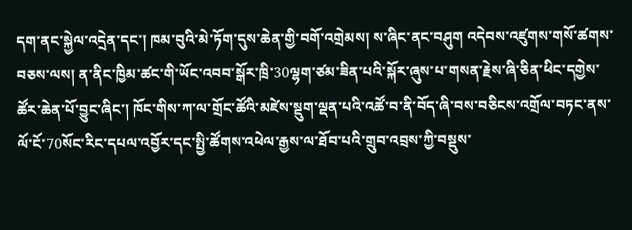དག་ནང་སྐྱེལ་འདྲེན་དང་། ཁམ་བུའི་མེ་ཏོག་དུས་ཆེན་གྱི་བགོ་འགྲེམས། ས་ཞིང་ནང་བཤུག འདེབས་འཛུགས་གསོ་ཚགས་བཅས་ལས། ན་ནིང་ཁྱིམ་ཚང་གི་ཡོང་འབབ་སྒོར་ཁྲི་30ལྷག་ཙམ་ཟིན་པའི་སྐོར་ཞུས་པ་གསན་རྗེས་ཞི་ཅིན་ཕིང་དགྱེས་ཚོར་ཆེན་པོ་བྱུང་ཞིང་། ཁོང་གིས་ཀ་ལ་གྲོང་ཚོའི་མཛེས་སྡུག་ལྡན་པའི་འཚོ་བ་ནི་བོད་ཞི་བས་བཅིངས་འགྲོལ་བཏང་ནས་ལོ་ངོ་70སོང་རིང་དཔལ་འབྱོར་དང་སྤྱི་ཚོགས་འཕེལ་རྒྱས་ལ་ཐོབ་པའི་གྲུབ་འབྲས་ཀྱི་བསྡུས་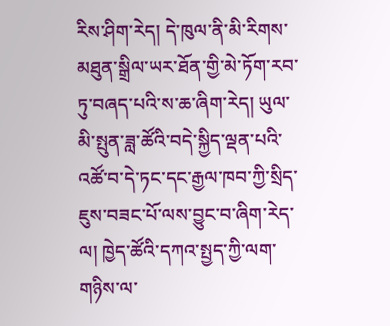རིས་ཤིག་རེད། དེ་ཁུལ་ནི་མི་རིགས་མཐུན་སྒྲིལ་ཡར་ཐོན་གྱི་མེ་ཏོག་རབ་ཏུ་བཞད་པའི་ས་ཆ་ཞིག་རེད། ཡུལ་མི་སྤུན་ཟླ་ཚོའི་བདེ་སྐྱིད་ལྡན་པའི་འཚོ་བ་དེ་ཏང་དང་རྒྱལ་ཁབ་ཀྱི་སྲིད་ཇུས་བཟང་པོ་ལས་བྱུང་བ་ཞིག་རེད་ལ། ཁྱེད་ཚོའི་དཀའ་སྤྱད་ཀྱི་ལག་གཉིས་ལ་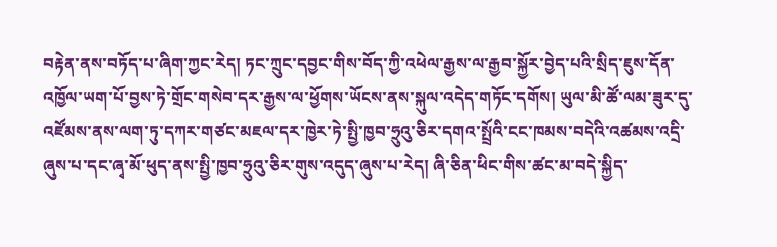བརྟེན་ནས་བཏོད་པ་ཞིག་ཀྱང་རེད། ཏང་ཀྲུང་དབྱང་གིས་བོད་ཀྱི་འཕེལ་རྒྱས་ལ་རྒྱབ་སྐྱོར་བྱེད་པའི་སྲིད་ཇུས་དོན་འཁྱོལ་ཡག་པོ་བྱས་ཏེ་གྲོང་གསེབ་དར་རྒྱས་ལ་ཕྱོགས་ཡོངས་ནས་སྐུལ་འདེད་གཏོང་དགོས། ཡུལ་མི་ཚོ་ལམ་ཟུར་དུ་འཛོམས་ནས་ལག་ཏུ་དཀར་གཙང་མཇལ་དར་ཁྱེར་ཏེ་སྤྱི་ཁྱབ་ཧྲུའུ་ཅིར་དགའ་སྤྲོའི་ངང་ཁམས་བདེའི་འཚམས་འདྲི་ཞུས་པ་དང་ཞྭ་མོ་ཕུད་ནས་སྤྱི་ཁྱབ་ཧྲུའུ་ཅིར་གུས་འདུད་ཞུས་པ་རེད། ཞི་ཅིན་ཕིང་གིས་ཚང་མ་བདེ་སྐྱིད་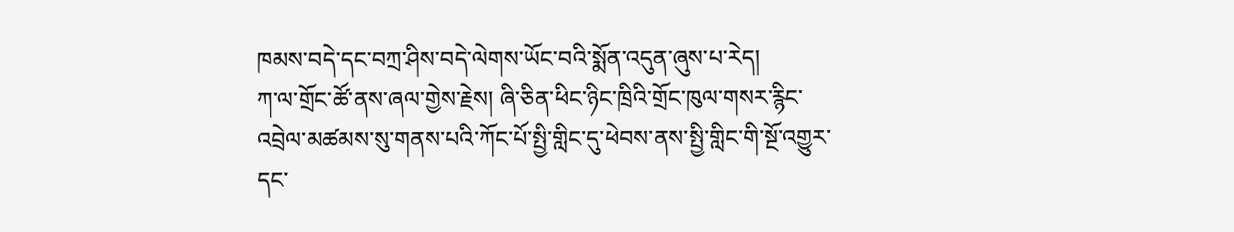ཁམས་བདེ་དང་བཀྲ་ཤིས་བདེ་ལེགས་ཡོང་བའི་སྨོན་འདུན་ཞུས་པ་རེད།
ཀ་ལ་གྲོང་ཚོ་ནས་ཞལ་གྱེས་རྗེས། ཞི་ཅིན་ཕིང་ཉིང་ཁྲིའི་གྲོང་ཁུལ་གསར་རྙིང་འབྲེལ་མཚམས་སུ་གནས་པའི་ཀོང་པོ་སྤྱི་གླིང་དུ་ཕེབས་ནས་སྤྱི་གླིང་གི་སྔོ་འགྱུར་དང་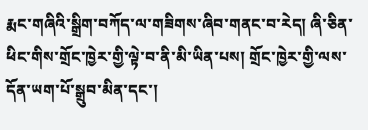རྨང་གཞིའི་སྒྲིག་བཀོད་ལ་གཟིགས་ཞིབ་གནང་བ་རེད། ཞི་ཅིན་ཕིང་གིས་གྲོང་ཁྱེར་གྱི་ལྟེ་བ་ནི་མི་ཡིན་པས། གྲོང་ཁྱེར་གྱི་ལས་དོན་ཡག་པོ་སྒྲུབ་མིན་དང་།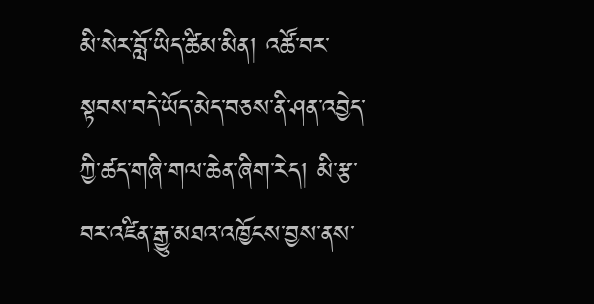མི་སེར་བློ་ཡིད་ཚིམ་མིན། འཚོ་བར་སྟབས་བདེ་ཡོད་མེད་བཅས་ནི་ཤན་འབྱེད་ཀྱི་ཚད་གཞི་གལ་ཆེན་ཞིག་རེད། མི་རྩ་བར་འཛིན་རྒྱུ་མཐའ་འཁྱོངས་བྱས་ནས་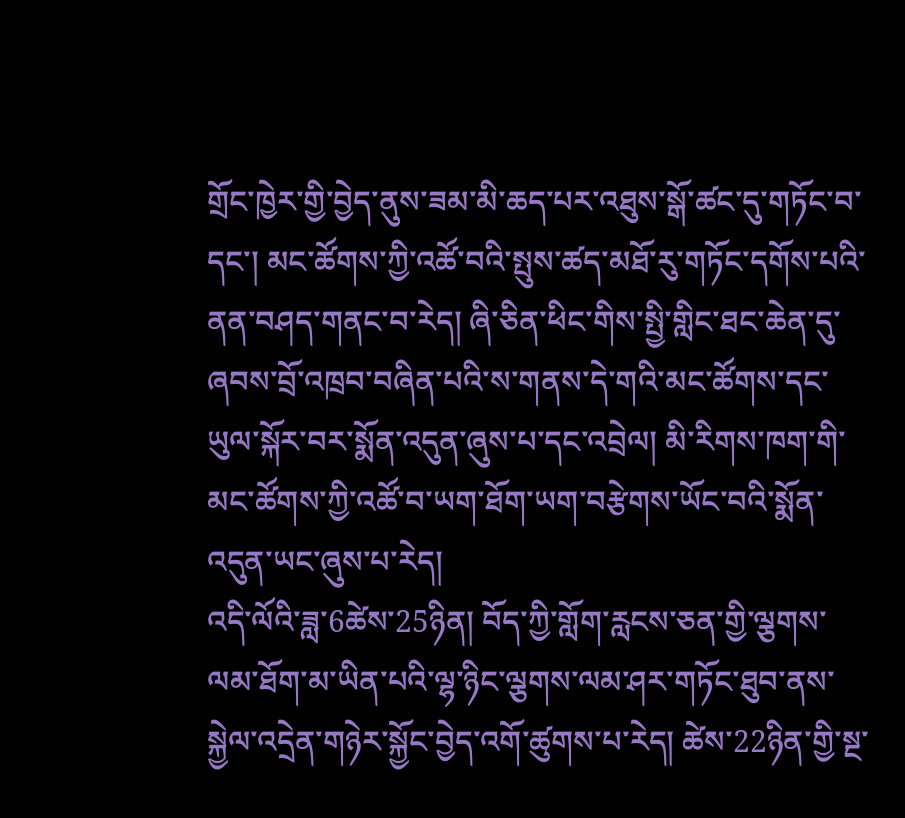གྲོང་ཁྱེར་གྱི་བྱེད་ནུས་ཟམ་མི་ཆད་པར་འཐུས་སྒོ་ཚང་དུ་གཏོང་བ་དང་། མང་ཚོགས་ཀྱི་འཚོ་བའི་སྤུས་ཚད་མཐོ་རུ་གཏོང་དགོས་པའི་ནན་བཤད་གནང་བ་རེད། ཞི་ཅིན་ཕིང་གིས་སྤྱི་གླིང་ཐང་ཆེན་དུ་ཞབས་བྲོ་འཁྲབ་བཞིན་པའི་ས་གནས་དེ་གའི་མང་ཚོགས་དང་ཡུལ་སྐོར་བར་སྨོན་འདུན་ཞུས་པ་དང་འབྲེལ། མི་རིགས་ཁག་གི་མང་ཚོགས་ཀྱི་འཚོ་བ་ཡག་ཐོག་ཡག་བརྩེགས་ཡོང་བའི་སྨོན་འདུན་ཡང་ཞུས་པ་རེད།
འདི་ལོའི་ཟླ་6ཚེས་25ཉིན། བོད་ཀྱི་གློག་རླངས་ཅན་གྱི་ལྕགས་ལམ་ཐོག་མ་ཡིན་པའི་ལྷ་ཉིང་ལྕགས་ལམ་ཤར་གཏོང་ཐུབ་ནས་སྐྱེལ་འདྲེན་གཉེར་སྐྱོང་བྱེད་འགོ་ཚུགས་པ་རེད། ཚེས་22ཉིན་གྱི་སྔ་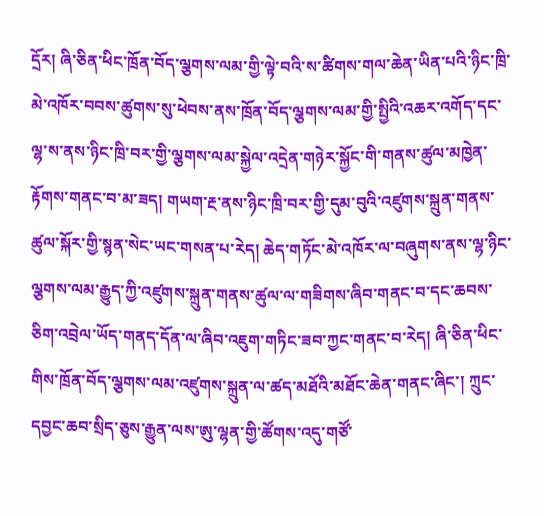དྲོར། ཞི་ཅིན་ཕིང་ཁྲོན་བོད་ལྕགས་ལམ་གྱི་ལྟེ་བའི་ས་ཚིགས་གལ་ཆེན་ཡིན་པའི་ཉིང་ཁྲི་མེ་འཁོར་བབས་ཚུགས་སུ་ཕེབས་ནས་ཁྲོན་བོད་ལྕགས་ལམ་གྱི་སྤྱིའི་འཆར་འགོད་དང་ལྷ་ས་ནས་ཉིང་ཁྲི་བར་གྱི་ལྕགས་ལམ་སྐྱེལ་འདྲེན་གཉེར་སྐྱོང་གི་གནས་ཚུལ་མཁྱེན་རྟོགས་གནང་བ་མ་ཟད། གཡག་རྔ་ནས་ཉིང་ཁྲི་བར་གྱི་དུམ་བུའི་འཛུགས་སྐྲུན་གནས་ཚུལ་སྐོར་གྱི་སྙན་སེང་ཡང་གསན་པ་རེད། ཆེད་གཏོང་མེ་འཁོར་ལ་བཞུགས་ནས་ལྷ་ཉིང་ལྕགས་ལམ་རྒྱུད་ཀྱི་འཛུགས་སྐྲུན་གནས་ཚུལ་ལ་གཟིགས་ཞིབ་གནང་བ་དང་ཆབས་ཅིག་འབྲེལ་ཡོད་གནད་དོན་ལ་ཞིབ་འཇུག་གཏིང་ཟབ་ཀྱང་གནང་བ་རེད། ཞི་ཅིན་ཕིང་གིས་ཁྲོན་བོད་ལྕགས་ལམ་འཛུགས་སྐྲུན་ལ་ཚད་མཐོའི་མཐོང་ཆེན་གནང་ཞིང་། ཀྲུང་དབྱང་ཆབ་སྲིད་ཅུས་རྒྱུན་ལས་ཨུ་ལྷན་གྱི་ཚོགས་འདུ་གཙོ་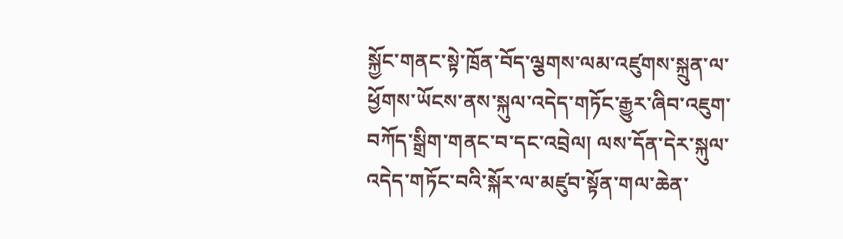སྐྱོང་གནང་སྟེ་ཁྲོན་བོད་ལྕགས་ལམ་འཛུགས་སྐྲུན་ལ་ཕྱོགས་ཡོངས་ནས་སྐུལ་འདེད་གཏོང་རྒྱུར་ཞིབ་འཇུག་བཀོད་སྒྲིག་གནང་བ་དང་འབྲེལ། ལས་དོན་དེར་སྐུལ་འདེད་གཏོང་བའི་སྐོར་ལ་མཛུབ་སྟོན་གལ་ཆེན་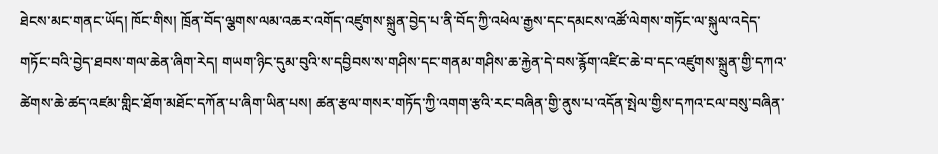ཐེངས་མང་གནང་ཡོད། ཁོང་གིས། ཁྲོན་བོད་ལྕགས་ལམ་འཆར་འགོད་འཛུགས་སྐྲུན་བྱེད་པ་ནི་བོད་ཀྱི་འཕེལ་རྒྱས་དང་དམངས་འཚོ་ལེགས་གཏོང་ལ་སྐུལ་འདེད་གཏོང་བའི་བྱེད་ཐབས་གལ་ཆེན་ཞིག་རེད། གཡག་ཉིང་དུམ་བུའི་ས་དབྱིབས་ས་གཤིས་དང་གནམ་གཤིས་ཆ་རྐྱེན་དེ་བས་རྙོག་འཛིང་ཆེ་བ་དང་འཛུགས་སྐྲུན་གྱི་དཀའ་ཚེགས་ཆེ་ཚད་འཛམ་གླིང་ཐོག་མཐོང་དཀོན་པ་ཞིག་ཡིན་པས། ཚན་རྩལ་གསར་གཏོད་ཀྱི་འགག་རྩའི་རང་བཞིན་གྱི་ནུས་པ་འདོན་སྤེལ་གྱིས་དཀའ་ངལ་བསུ་བཞིན་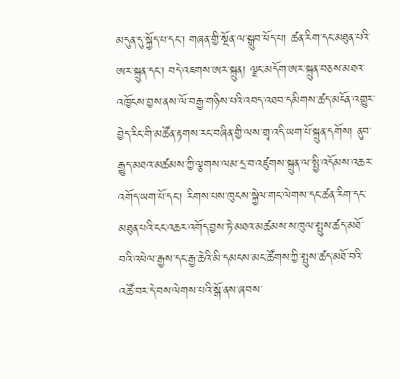མདུན་དུ་སྐྱོད་པ་དང་། གཞན་གྱི་སྔོན་ལ་སྒྲུབ་ཕོད་པ། ཚན་རིག་དང་མཐུན་པའི་ཨར་སྐྲུན་དང་། བདེ་འཇགས་ཨར་སྐྲུན། ལྗང་མདོག་ཨར་སྐྲུན་བཅས་མཐའ་འཁྱོངས་བྱས་ནས་ལོ་བརྒྱ་གཉིས་པའི་འབད་འཐབ་དམིགས་ཚད་མངོན་འགྱུར་བྱེད་རིང་གི་མཚོན་རྟགས་རང་བཞིན་གྱི་ལས་གྲྭ་འདི་ཡག་པོ་སྐྲུན་དགོས། ནུབ་རྒྱུད་མཐའ་མཚམས་ཀྱི་ལྕགས་ལམ་དྲ་བ་འཛུགས་སྐྲུན་ལ་སྤྱི་འདོམས་འཆར་འགོད་ཡག་པོ་དང་། རིགས་པས་ཁུངས་སྐྱེལ་གང་ལེགས་དང་ཚན་རིག་དང་མཐུན་པའི་ངང་འཆར་འགོད་བྱས་ཏེ་མཐའ་མཚམས་ས་ཁུལ་སྤུས་ཚད་མཐོ་བའི་འཕེལ་རྒྱས་དང་རྒྱ་ཆེའི་མི་དམངས་མང་ཚོགས་ཀྱི་སྤུས་ཚད་མཐོ་བའི་འཚོ་བར་དེ་བས་ལེགས་པའི་སྒོ་ནས་ཞབས་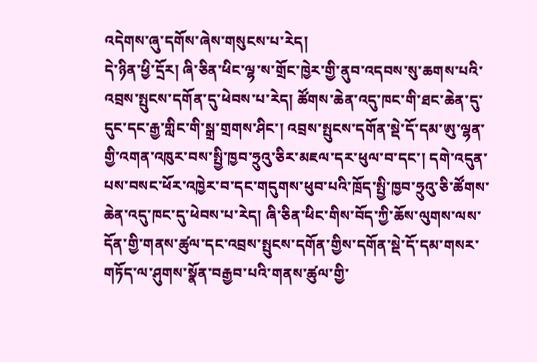འདེགས་ཞུ་དགོས་ཞེས་གསུངས་པ་རེད།
དེ་ཉིན་ཕྱི་དྲོར། ཞི་ཅིན་ཕིང་ལྷ་ས་གྲོང་ཁྱེར་གྱི་ནུབ་འདབས་སུ་ཆགས་པའི་འབྲས་སྤུངས་དགོན་དུ་ཕེབས་པ་རེད། ཚོགས་ཆེན་འདུ་ཁང་གི་ཐང་ཆེན་དུ་དུང་དང་རྒྱ་གླིང་གི་སྒྲ་གྲགས་ཤིང་། འབྲས་སྤུངས་དགོན་སྡེ་དོ་དམ་ཨུ་ལྷན་གྱི་འགན་འཁུར་བས་སྤྱི་ཁྱབ་ཧྲུའུ་ཅིར་མཇལ་དར་ཕུལ་བ་དང་། དགེ་འདུན་པས་བསང་ཕོར་འཁྱེར་བ་དང་གདུགས་ཕུབ་པའི་ཁྲོད་སྤྱི་ཁྱབ་ཧྲུའུ་ཅི་ཚོགས་ཆེན་འདུ་ཁང་དུ་ཕེབས་པ་རེད། ཞི་ཅིན་ཕིང་གིས་བོད་ཀྱི་ཆོས་ལུགས་ལས་དོན་གྱི་གནས་ཚུལ་དང་འབྲས་སྤུངས་དགོན་གྱིས་དགོན་སྡེ་དོ་དམ་གསར་གཏོད་ལ་ཤུགས་སྣོན་བརྒྱབ་པའི་གནས་ཚུལ་གྱི་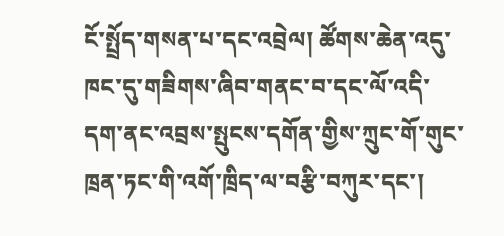ངོ་སྤྲོད་གསན་པ་དང་འབྲེལ། ཚོགས་ཆེན་འདུ་ཁང་དུ་གཟིགས་ཞིབ་གནང་བ་དང་ལོ་འདི་དག་ནང་འབྲས་སྤུངས་དགོན་གྱིས་ཀྲུང་གོ་གུང་ཁྲན་ཏང་གི་འགོ་ཁྲིད་ལ་བརྩི་བཀུར་དང་།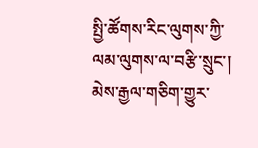སྤྱི་ཚོགས་རིང་ལུགས་ཀྱི་ལམ་ལུགས་ལ་བརྩི་སྲུང་། མེས་རྒྱལ་གཅིག་གྱུར་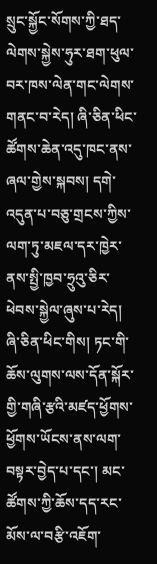སྲུང་སྐྱོང་སོགས་ཀྱི་ཐད་ལེགས་སྐྱེས་ཧུར་ཐག་ཕུལ་བར་ཁས་ལེན་གང་ལེགས་གནང་བ་རེད། ཞི་ཅིན་ཕིང་ཚོགས་ཆེན་འདུ་ཁང་ནས་ཞལ་གྱེས་སྐབས། དགེ་འདུན་པ་བཅུ་གྲངས་ཀྱིས་ལག་ཏུ་མཇལ་དར་ཁྱེར་ནས་སྤྱི་ཁྱབ་ཧྲུའུ་ཅིར་ཕེབས་སྐྱེལ་ཞུས་པ་རེད། ཞི་ཅིན་ཕིང་གིས། ཏང་གི་ཆོས་ལུགས་ལས་དོན་སྐོར་གྱི་གཞི་རྩའི་མཛད་ཕྱོགས་ཕྱོགས་ཡོངས་ནས་ལག་བསྟར་བྱེད་པ་དང་། མང་ཚོགས་ཀྱི་ཆོས་དད་རང་མོས་ལ་བརྩི་འཇོག་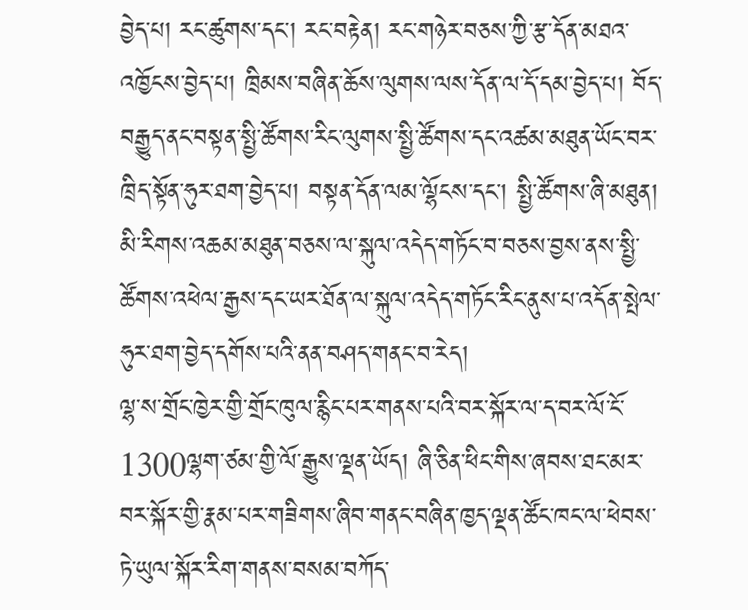བྱེད་པ། རང་ཚུགས་དང་། རང་བརྟེན། རང་གཉེར་བཅས་ཀྱི་རྩ་དོན་མཐའ་འཁྱོངས་བྱེད་པ། ཁྲིམས་བཞིན་ཆོས་ལུགས་ལས་དོན་ལ་དོ་དམ་བྱེད་པ། བོད་བརྒྱུད་ནང་བསྟན་སྤྱི་ཚོགས་རིང་ལུགས་སྤྱི་ཚོགས་དང་འཚམ་མཐུན་ཡོང་བར་ཁྲིད་སྟོན་ཧུར་ཐག་བྱེད་པ། བསྟན་དོན་ལམ་ལྷོངས་དང་། སྤྱི་ཚོགས་ཞི་མཐུན། མི་རིགས་འཆམ་མཐུན་བཅས་ལ་སྐུལ་འདེད་གཏོང་བ་བཅས་བྱས་ནས་སྤྱི་ཚོགས་འཕེལ་རྒྱས་དང་ཡར་ཐོན་ལ་སྐུལ་འདེད་གཏོང་རིང་ནུས་པ་འདོན་སྤེལ་ཧུར་ཐག་བྱེད་དགོས་པའི་ནན་བཤད་གནང་བ་རེད།
ལྷ་ས་གྲོང་ཁྱེར་གྱི་གྲོང་ཁུལ་རྙིང་པར་གནས་པའི་བར་སྐོར་ལ་ད་བར་ལོ་ངོ་1300ལྷག་ཙམ་གྱི་ལོ་རྒྱུས་ལྡན་ཡོད། ཞི་ཅིན་ཕིང་གིས་ཞབས་ཐང་མར་བར་སྐོར་གྱི་རྣམ་པར་གཟིགས་ཞིབ་གནང་བཞིན་ཁྱད་ལྡན་ཚོང་ཁང་ལ་ཕེབས་ཏེ་ཡུལ་སྐོར་རིག་གནས་བསམ་བཀོད་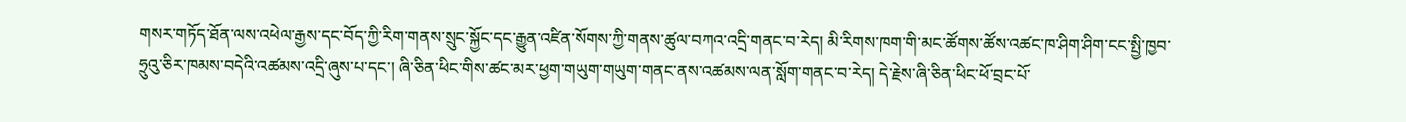གསར་གཏོད་ཐོན་ལས་འཕེལ་རྒྱས་དང་བོད་ཀྱི་རིག་གནས་སྲུང་སྐྱོང་དང་རྒྱུན་འཛིན་སོགས་ཀྱི་གནས་ཚུལ་བཀའ་འདྲི་གནང་བ་རེད། མི་རིགས་ཁག་གི་མང་ཚོགས་ཚོས་འཚང་ཁ་ཤིག་ཤིག་ངང་སྤྱི་ཁྱབ་ཧྲུའུ་ཅིར་ཁམས་བདེའི་འཚམས་འདྲི་ཞུས་པ་དང་། ཞི་ཅིན་ཕིང་གིས་ཚང་མར་ཕྱག་གཡུག་གཡུག་གནང་ནས་འཚམས་ལན་སློག་གནང་བ་རེད། དེ་རྗེས་ཞི་ཅིན་ཕིང་ཕོ་བྲང་པོ་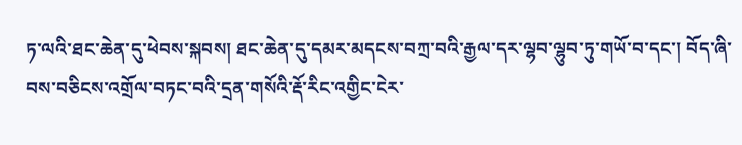ཏ་ལའི་ཐང་ཆེན་དུ་ཕེབས་སྐབས། ཐང་ཆེན་དུ་དམར་མདངས་བཀྲ་བའི་རྒྱལ་དར་ལྷབ་ལྷུབ་ཏུ་གཡོ་བ་དང་། བོད་ཞི་བས་བཅིངས་འགྲོལ་བཏང་བའི་དྲན་གསོའི་རྡོ་རིང་འགྱིང་ངེར་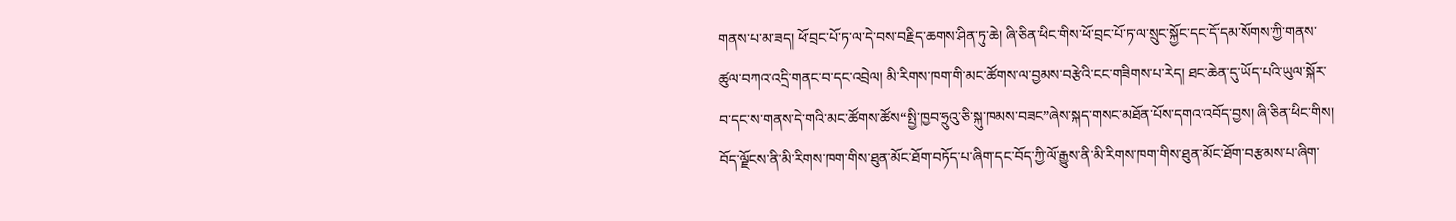གནས་པ་མ་ཟད། ཕོ་བྲང་པོ་ཏ་ལ་དེ་བས་བརྗིད་ཆགས་ཤིན་ཏུ་ཆེ། ཞི་ཅིན་ཕིང་གིས་ཕོ་བྲང་པོ་ཏ་ལ་སྲུང་སྐྱོང་དང་དོ་དམ་སོགས་ཀྱི་གནས་ཚུལ་བཀའ་འདྲི་གནང་བ་དང་འབྲེལ། མི་རིགས་ཁག་གི་མང་ཚོགས་ལ་བྱམས་བརྩེའི་ངང་གཟིགས་པ་རེད། ཐང་ཆེན་དུ་ཡོད་པའི་ཡུལ་སྐོར་བ་དང་ས་གནས་དེ་གའི་མང་ཚོགས་ཚོས“སྤྱི་ཁྱབ་ཧྲུའུ་ཅི་སྐུ་ཁམས་བཟང”ཞེས་སྐད་གསང་མཐོན་པོས་དགའ་འབོད་བྱས། ཞི་ཅིན་ཕིང་གིས། བོད་ལྗོངས་ནི་མི་རིགས་ཁག་གིས་ཐུན་མོང་ཐོག་བཏོད་པ་ཞིག་དང་བོད་ཀྱི་ལོ་རྒྱུས་ནི་མི་རིགས་ཁག་གིས་ཐུན་མོང་ཐོག་བརྩམས་པ་ཞིག་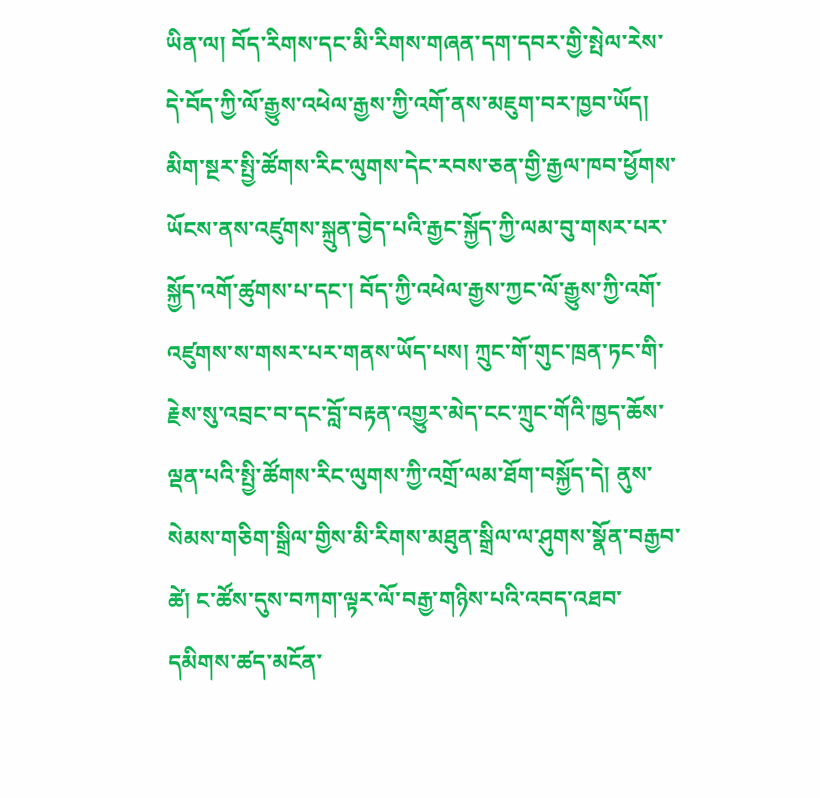ཡིན་ལ། བོད་རིགས་དང་མི་རིགས་གཞན་དག་དབར་གྱི་སྤེལ་རེས་དེ་བོད་ཀྱི་ལོ་རྒྱུས་འཕེལ་རྒྱས་ཀྱི་འགོ་ནས་མཇུག་བར་ཁྱབ་ཡོད། མིག་སྔར་སྤྱི་ཚོགས་རིང་ལུགས་དེང་རབས་ཅན་གྱི་རྒྱལ་ཁབ་ཕྱོགས་ཡོངས་ནས་འཛུགས་སྐྲུན་བྱེད་པའི་རྒྱང་སྐྱོད་ཀྱི་ལམ་བུ་གསར་པར་སྐྱོད་འགོ་ཚུགས་པ་དང་། བོད་ཀྱི་འཕེལ་རྒྱས་ཀྱང་ལོ་རྒྱུས་ཀྱི་འགོ་འཛུགས་ས་གསར་པར་གནས་ཡོད་པས། ཀྲུང་གོ་གུང་ཁྲན་ཏང་གི་རྗེས་སུ་འབྲང་བ་དང་བློ་བརྟན་འགྱུར་མེད་ངང་ཀྲུང་གོའི་ཁྱད་ཆོས་ལྡན་པའི་སྤྱི་ཚོགས་རིང་ལུགས་ཀྱི་འགྲོ་ལམ་ཐོག་བསྐྱོད་དེ། ནུས་སེམས་གཅིག་སྒྲིལ་གྱིས་མི་རིགས་མཐུན་སྒྲིལ་ལ་ཤུགས་སྣོན་བརྒྱབ་ཚེ། ང་ཚོས་དུས་བཀག་ལྟར་ལོ་བརྒྱ་གཉིས་པའི་འབད་འཐབ་དམིགས་ཚད་མངོན་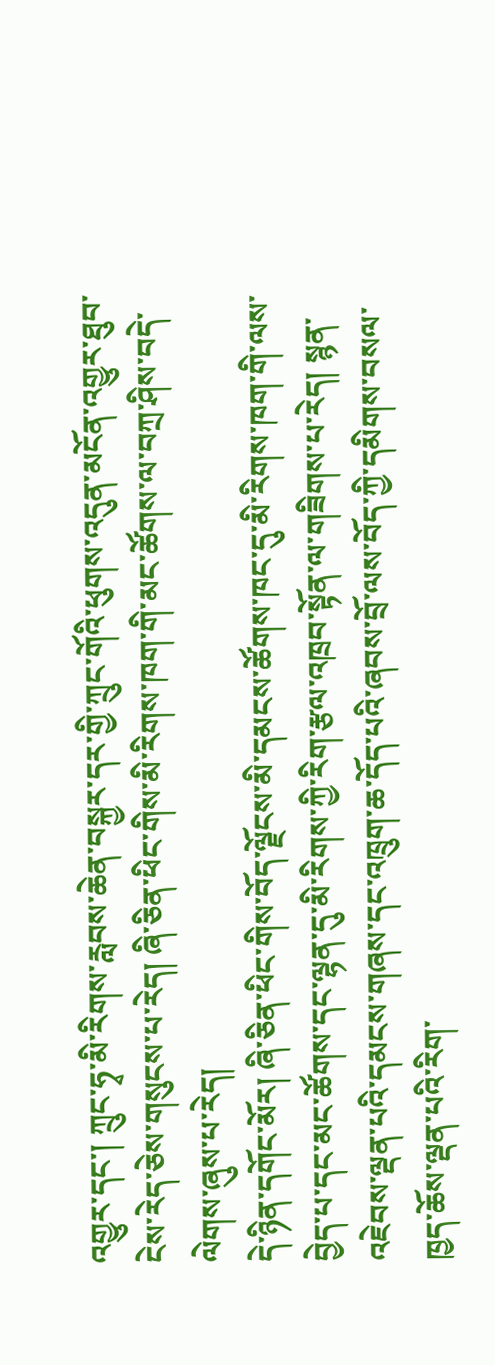འགྱུར་དང་། ཀྲུང་ཧྭ་མི་རིགས་རླབས་ཆེན་བསྐྱར་དར་གྱི་ཀྲུང་གོའི་ཕུགས་འདུན་མངོན་འགྱུར་ཐུབ་ངེས་རེད་ཅེས་གསུངས་པ་རེད། ཞི་ཅིན་ཕིང་གིས་མི་རིགས་ཁག་གི་མང་ཚོགས་ལ་བཀྲ་ཤིས་བདེ་ལེགས་ཞུས་པ་རེད།
དེ་ཉིན་དགོང་མོར། ཞི་ཅིན་ཕིང་གིས་བོད་ལྗོངས་མི་དམངས་ཚོགས་ཁང་དུ་མི་རིགས་ཁག་གི་ལས་བྱེད་པ་དང་མང་ཚོགས་དང་ལྷན་དུ་མི་རིགས་ཀྱི་རིག་རྩལ་འཁྲབ་སྟོན་ལ་གཟིགས་པ་རེད། སྙན་འཇེབས་ལྡན་པའི་དམངས་གཞས་དང་འཁྲུག་ཆ་དོད་པའི་ཞབས་བྲོ་ལས་བོད་ཀྱི་དམིགས་བསལ་ཁྱད་ཆོས་ལྡན་པའི་རིག་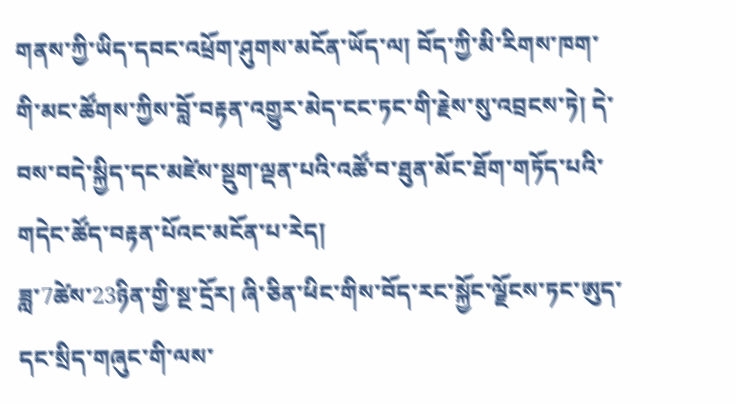གནས་ཀྱི་ཡིད་དབང་འཕྲོག་ཤུགས་མངོན་ཡོད་ལ། བོད་ཀྱི་མི་རིགས་ཁག་གི་མང་ཚོགས་ཀྱིས་བློ་བརྟན་འགྱུར་མེད་ངང་ཏང་གི་རྗེས་སུ་འབྲངས་ཏེ། དེ་བས་བདེ་སྐྱིད་དང་མཛེས་སྡུག་ལྡན་པའི་འཚོ་བ་ཐུན་མོང་ཐོག་གཏོད་པའི་གདེང་ཚོད་བརྟན་པོའང་མངོན་པ་རེད།
ཟླ་7ཚེས་23ཉིན་གྱི་སྔ་དྲོར། ཞི་ཅིན་ཕིང་གིས་བོད་རང་སྐྱོང་ལྗོངས་ཏང་ཨུད་དང་སྲིད་གཞུང་གི་ལས་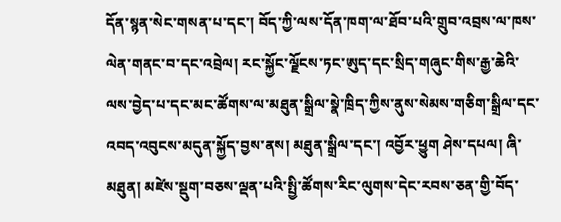དོན་སྙན་སེང་གསན་པ་དང་། བོད་ཀྱི་ལས་དོན་ཁག་ལ་ཐོབ་པའི་གྲུབ་འབྲས་ལ་ཁས་ལེན་གནང་བ་དང་འབྲེལ། རང་སྐྱོང་ལྗོངས་ཏང་ཨུད་དང་སྲིད་གཞུང་གིས་རྒྱ་ཆེའི་ལས་བྱེད་པ་དང་མང་ཚོགས་ལ་མཐུན་སྒྲིལ་སྣེ་ཁྲིད་ཀྱིས་ནུས་སེམས་གཅིག་སྒྲིལ་དང་འབད་འབུངས་མདུན་སྐྱོད་བྱས་ནས། མཐུན་སྒྲིལ་དང་། འབྱོར་ཕྱུག ཤེས་དཔལ། ཞི་མཐུན། མཛེས་སྡུག་བཅས་ལྡན་པའི་སྤྱི་ཚོགས་རིང་ལུགས་དེང་རབས་ཅན་གྱི་བོད་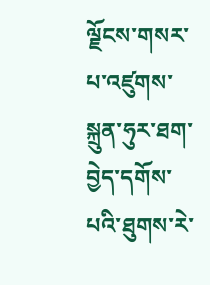ལྗོངས་གསར་པ་འཛུགས་སྐྲུན་ཧུར་ཐག་བྱེད་དགོས་པའི་ཐུགས་རེ་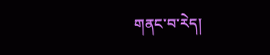གནང་བ་རེད།